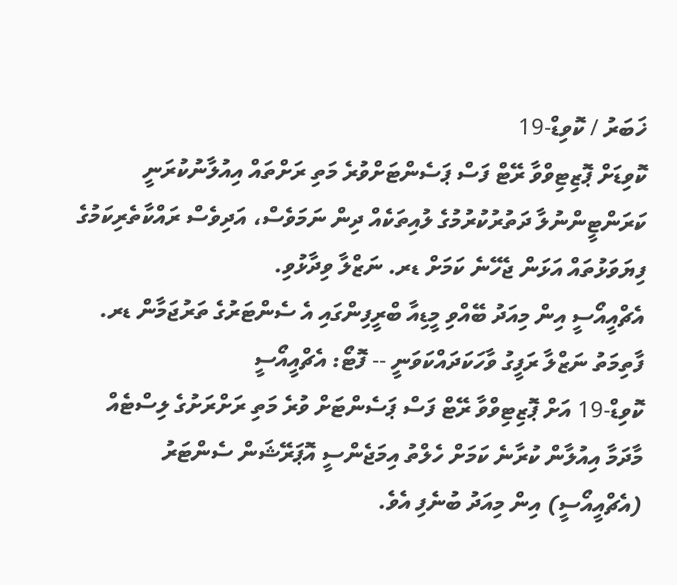ޚަބަރު / ކޮވިޑް-19
ކޮވިޑަށް ޕޮޒިޓިވްވާ ރޭޓް ފަސް ޕަސެންޓަށްވުރެ މަތި ރަށްތައް އިއުލާނުކުރަނީ
ކަރަންޓީންނުލާ ދަތުރުކުރުމުގެ ލުއިތަކެއް ދިން ނަމަވެސް، އަދިވެސް ރައްކާތެރިކަމުގެ ފިޔަވަޅުތައް އަޅަން ޖެހޭނެ ކަމަށް ޑރ. ނަޒްލާ ވިދާޅުވި.
އެޗްއީއޯސީ އިން މިއަދު ބޭއްވި މީޑިއާ ބްރީފިންގައި އެ ސެންޓަރުގެ ތަރުޖަމާން ޑރ. ފާތިމަތު ނަޒްލާ ރަފީގު ވާހަކަދައްކަވަނީ -- ފޮޓޯ: އެޗްއީއޯސީ
ކޮވިޑް-19 އަށް ޕޮޒިޓިވްވާ ރޭޓް ފަސް ޕަސެންޓަށް ވުރެ މަތި ރަށްރަށުގެ ލިސްޓެއް މާދަމާ އިއުލާން ކުރާނެ ކަމަށް ހެލްތު އިމަޖެންސީ އޮޕަރޭޝަން ސެންޓަރު (އެޗްއީއޯސީ) އިން މިއަދު ބުނެފި އެވެ.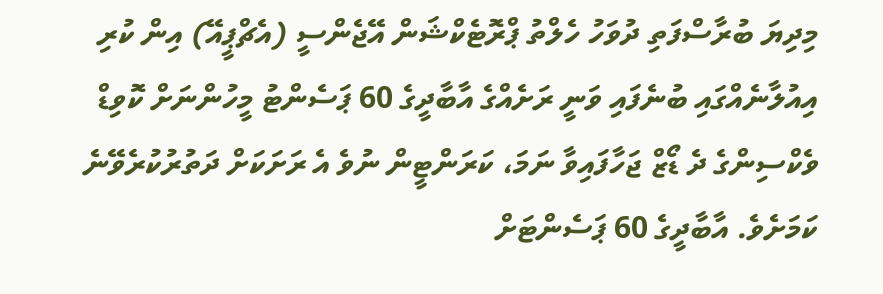މިދިޔަ ބުރާސްފަތި ދުވަހު ހެލްތު ޕްރޮޓެކްޝަން އޭޖެންސީ (އެޗްޕީއޭ) އިން ކުރި އިއުލާނެއްގައި ބުނެފައި ވަނީ ރަށެއްގެ އާބާދީގެ 60 ޕަސެންޓު މީހުންނަށް ކޮވިޑް ވެކްސިންގެ ދެ ޑޯޒް ޖަހާފައިވާ ނަމަ، ކަރަންޓީން ނުވެ އެ ރަށަކަށް ދަތުރުކުރެވޭނެ ކަމަށެވެ. އާބާދީގެ 60 ޕަސެންޓަށް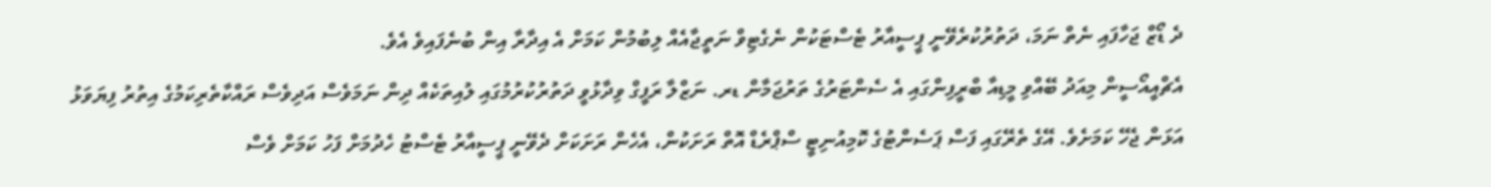ދެ ޑޯޒް ޖަހާފައި ނެތް ނަމަ، ދަތުރުކުރެވޭނީ ޕީސީއާރު ޓެސްޓަކުން ނެގެޓިވް ނަތީޖާއެއް ލިބުމުން ކަމަށް އެ އިދާރާ އިން ބުނެފައިވެ އެވެ.
އެޗްއީއޯސީން މިއަދު ބޭއްވި މީޑިއާ ބްރީފިންގައި އެ ސެންޓަރުގެ ތަރުޖަމާން ޑރ. ނަޒްލާ ރަފީގް ވިދާޅުވީ ދަތުރުކުރުމުގައި ލުއިތަކެއް ދިން ނަމަވެސް އަދިވެސް ރައްކާތެރިކަމުގެ އިތުރު ފިޔަވަޅު އަޅަން ޖެހޭ ކަމަށެވެ. އޭގެ ތެރޭގައި ފަސް ޕަސެންޓުގެ ކޮމިއުނިޓީ ސްޕްރެޑް އޮތް ރަށަކުން، އެހެން ރަށަކަށް ދެވޭނީ ޕީސީއާރު ޓެސްޓު ހެދުމަށް ފަހު ކަމަށް ވެސް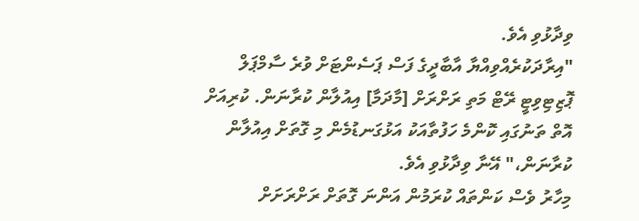ވިދާޅުވި އެވެ.
"އިރާދަކުރެއްވިއްޔާ އާބާދީގެ ފަސް ޕަސެންޓަށް ވުރެ ސާމްޕަލް ޕޮޒިޓިވިޓީ ރޭޓް މަތި ރަށްރަށް [މާދަމާ] އިއުލާން ކުރާނަން. ކުރިއަށް އޮތް ތަނުގައި ކޮންމެ ހަފުތާއަކު އަޅުގަނޑުމެން މި ގޮތަށް އިއުލާން ކުރާނަން،" އޭނާ ވިދާޅުވި އެވެ.
މިހާރު ވެސް ކަންތައް ކުރަމުން އަންނަ ގޮތަށް ރަށްރަށަށް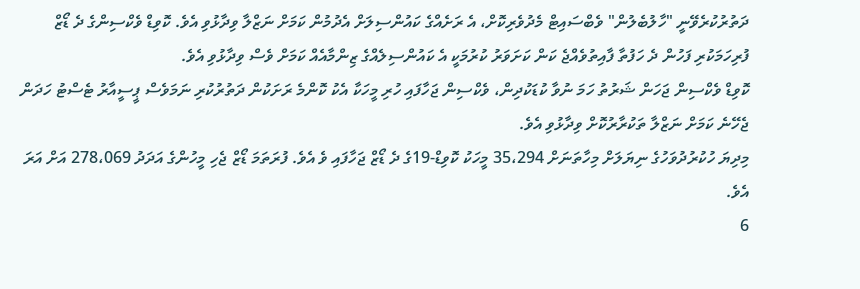ދަތުރުކުރެވޭނީ "ހާލުބެލުން" ވެބްސައިޓް މެދުވެރިކޮށް، އެ ރަށެއްގެ ކައުންސިލަށް އެދުމުން ކަމަށް ނަޒްލާ ވިދާޅުވި އެވެ. ކޮވިޑް ވެކްސިންގެ ދެ ޑޯޒް ފުރިހަމަކުރި ފަހުން ދެ ހަފުތާ ފާއިތުވެއްޖެ ކަން ކަށަވަރު ކުރުމަކީ އެ ކައުންސިލެއްގެ ޒިންމާއެއް ކަމަށް ވެސް ވިދާޅުވި އެވެ.
ކޮވިޑް ވެކްސިން ޖަހަން ޝަރުތު ހަމަ ނުވާ ކުޑަކުދިން، ވެކްސިން ޖަހާފައި ހުރި މީހަކާ އެކު ކޮންމެ ރަށަކުން ދަތުރުކުރި ނަމަވެސް ޕީސީއާރު ޓެސްޓު ހަދަން ޖެހޭނެ ކަމަށް ނަޒްލާ ތަކުރާރުކޮށް ވިދާޅުވި އެވެ.
މިދިޔަ ހުކުރުދުވަހުގެ ނިޔަލަށް މިހާތަނަށް 35،294 މީހަކު ކޮވިޑް-19ގެ ދެ ޑޯޒް ޖަހާފައި ވެ އެވެ. ފުރަތަމަ ޑޯޒް ޖެހި މީހުންގެ އަދަދު 278،069 އަށް އަރަ އެވެ.
6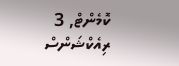ކޮމެންޓް, 3 ރިއެކްޝަންސް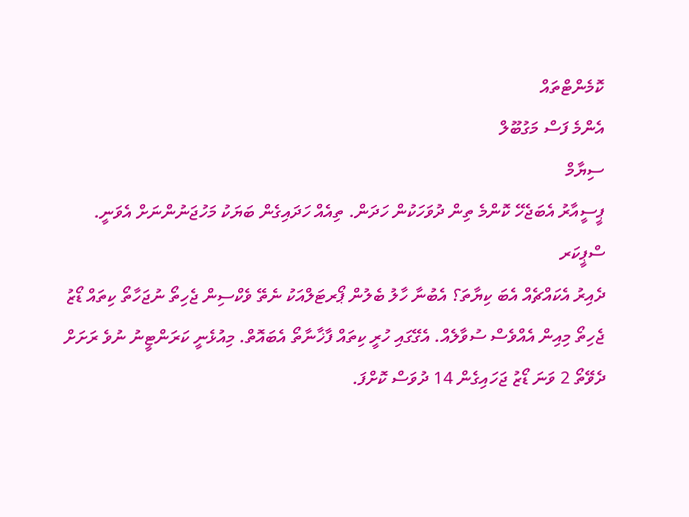ކޮމެންޓްތައް
އެންމެ ފަސް މަގުބޫލް
ސިޔާމް
ޕީސީއާރު އެބަޖެހޭ ކޮންމެ ތިން ދުވަހަކުން ހަދަން. ތިއެއް ހަދައިގެން ބަޔަކު މަހުޖަނުންނަށް އެވަނީ.
ސްޕީކަރ
ދެއިރު އެކައްޗެއް އެބަ ކިޔާތަ؟ އެބުނާ ހާލު ބެލުން ޕޯރޓަލްއަކު ނެތޭ ވެކްސިން ޖެހިތޯ ނުޖަހާތޯ ކިތައް ޑޯޒު ޖެހިތޯ މިއިން އެއްވެސް ސުވާލެއް. އެގޭގައި ހުރީ ކިތައް ފާޚާނާތޯ އެބައޮތް. މިއުޅެނީ ކަރަންޓީނު ނުވެ ރަށަށް ދެވޭތޯ 2 ވަނަ ޑޯޒު ޖަހައިގެން 14 ދުވަސް ކޮށްފަ.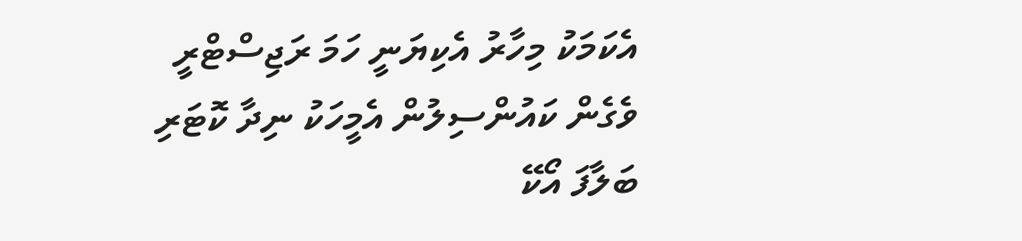އެކަމަކު މިހާރު އެކިޔަނީ ހަމަ ރަޖިސްޓްރީ ވެގެން ކައުންސިލުން އެމީހަކު ނިދާ ކޮޓަރި ބަލާފަ އޯކޭ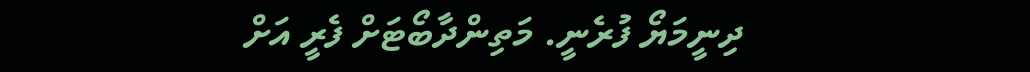ދިނީމަޔޯ ފުރެނީ. މަތިންދާބޯޓަށް ފެރީ އަށް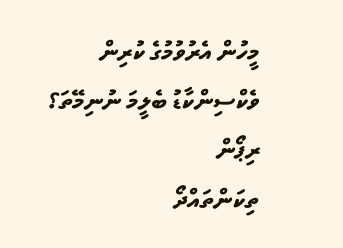މީހުން އެރުވުމުގެ ކުރިން ވެކްސިންކާޑު ބެލީމަ ނުނިމޭތަ؟
ރިޕޯން
ތިކަންތައްދޯ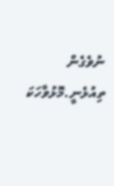ނުވެގެން ތިއުޅެނީ.މޮޅުވާހަކަ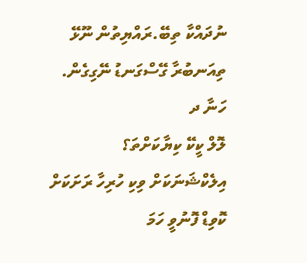ނުދައްކާ ތިބޭ.ރައްޔިތުން ނޫޅޭ ތިއަނބުރާ ގޭސްގަނޑު ނޭގިގެން.
ހަނާ ދ
ލޮލް ކީކޭ ކިޔާކަށްތަ؟ އިލެކްޝަނަކަށް ވިކި ހުރިހާ ރަށަކަށް ކޮވިޑް ފޮނުވީ ހަމަ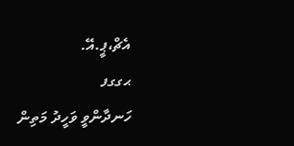އެޗް،ޕީ.އޭ.
ޙގގފ
ހަނދާންވީ ވަހީދު މަތިން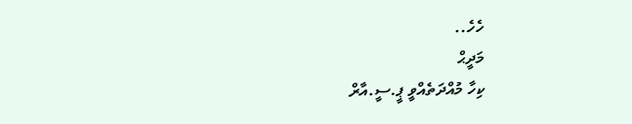ހެހެ..
މަދީޙް
ކިހާ މުއްދަތެއްވީ ޕީ.ސީ.އާރް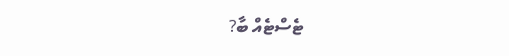ޓެސްޓެއް ބާ?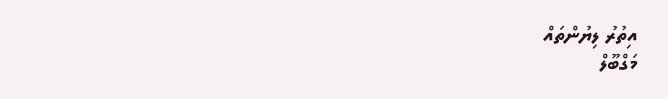އިތުރު ލިޔުންތައް
މަގްބޫލް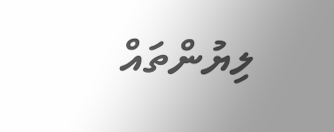ލިޔުންތައް